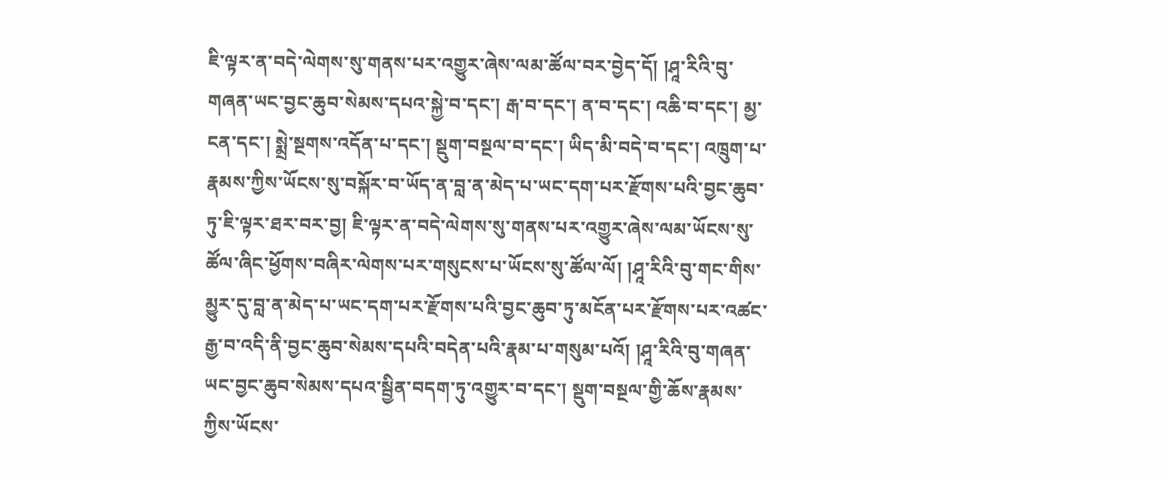ཇི་ལྟར་ན་བདེ་ལེགས་སུ་གནས་པར་འགྱུར་ཞེས་ལམ་ཚོལ་བར་བྱེད་དོ། །ཤཱ་རིའི་བུ་གཞན་ཡང་བྱང་ཆུབ་སེམས་དཔའ་སྐྱེ་བ་དང་། རྒ་བ་དང་། ན་བ་དང་། འཆི་བ་དང་། མྱ་ངན་དང་། སྨྲེ་སྔགས་འདོན་པ་དང་། སྡུག་བསྔལ་བ་དང་། ཡིད་མི་བདེ་བ་དང་། འཁྲུག་པ་རྣམས་ཀྱིས་ཡོངས་སུ་བསྐོར་བ་ཡོད་ན་བླ་ན་མེད་པ་ཡང་དག་པར་རྫོགས་པའི་བྱང་ཆུབ་ཏུ་ཇི་ལྟར་ཐར་བར་བྱ། ཇི་ལྟར་ན་བདེ་ལེགས་སུ་གནས་པར་འགྱུར་ཞེས་ལམ་ཡོངས་སུ་ཚོལ་ཞིང་ཕྱོགས་བཞིར་ལེགས་པར་གསུངས་པ་ཡོངས་སུ་ཚོལ་ལོ། །ཤཱ་རིའི་བུ་གང་གིས་མྱུར་དུ་བླ་ན་མེད་པ་ཡང་དག་པར་རྫོགས་པའི་བྱང་ཆུབ་ཏུ་མངོན་པར་རྫོགས་པར་འཚང་རྒྱ་བ་འདི་ནི་བྱང་ཆུབ་སེམས་དཔའི་བདེན་པའི་རྣམ་པ་གསུམ་པའོ། །ཤཱ་རིའི་བུ་གཞན་ཡང་བྱང་ཆུབ་སེམས་དཔའ་སྦྱིན་བདག་ཏུ་འགྱུར་བ་དང་། སྡུག་བསྔལ་གྱི་ཆོས་རྣམས་ཀྱིས་ཡོངས་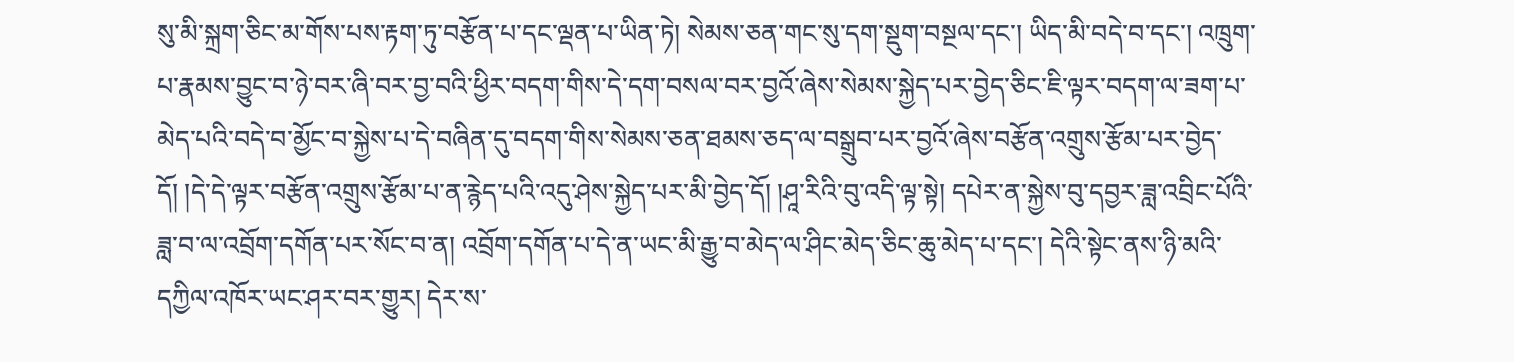སུ་མི་སྐྲག་ཅིང་མ་གོས་པས་རྟག་ཏུ་བརྩོན་པ་དང་ལྡན་པ་ཡིན་ཏེ། སེམས་ཅན་གང་སུ་དག་སྡུག་བསྔལ་དང་། ཡིད་མི་བདེ་བ་དང་། འཁྲུག་པ་རྣམས་བྱུང་བ་ཉེ་བར་ཞི་བར་བྱ་བའི་ཕྱིར་བདག་གིས་དེ་དག་བསལ་བར་བྱའོ་ཞེས་སེམས་སྐྱེད་པར་བྱེད་ཅིང་ཇི་ལྟར་བདག་ལ་ཟག་པ་མེད་པའི་བདེ་བ་མྱོང་བ་སྐྱེས་པ་དེ་བཞིན་དུ་བདག་གིས་སེམས་ཅན་ཐམས་ཅད་ལ་བསྒྲུབ་པར་བྱའོ་ཞེས་བརྩོན་འགྲུས་རྩོམ་པར་བྱེད་དོ། །དེ་དེ་ལྟར་བརྩོན་འགྲུས་རྩོམ་པ་ན་རྙེད་པའི་འདུ་ཤེས་སྐྱེད་པར་མི་བྱེད་དོ། །ཤཱ་རིའི་བུ་འདི་ལྟ་སྟེ། དཔེར་ན་སྐྱེས་བུ་དབྱར་ཟླ་འབྲིང་པོའི་ཟླ་བ་ལ་འབྲོག་དགོན་པར་སོང་བ་ན། འབྲོག་དགོན་པ་དེ་ན་ཡང་མི་རྒྱུ་བ་མེད་ལ་ཤིང་མེད་ཅིང་ཆུ་མེད་པ་དང་། དེའི་སྟེང་ནས་ཉི་མའི་དཀྱིལ་འཁོར་ཡང་ཤར་བར་གྱུར། དེར་ས་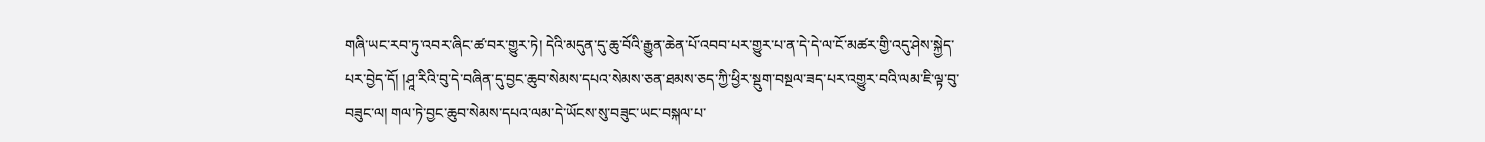གཞི་ཡང་རབ་ཏུ་འབར་ཞིང་ཚ་བར་གྱུར་ཏེ། དེའི་མདུན་དུ་ཆུ་བོའི་རྒྱུན་ཆེན་པོ་འབབ་པར་གྱུར་པ་ན་དེ་དེ་ལ་ངོ་མཚར་གྱི་འདུ་ཤེས་སྐྱེད་པར་བྱེད་དོ། །ཤཱ་རིའི་བུ་དེ་བཞིན་དུ་བྱང་ཆུབ་སེམས་དཔའ་སེམས་ཅན་ཐམས་ཅད་ཀྱི་ཕྱིར་སྡུག་བསྔལ་ཟད་པར་འགྱུར་བའི་ལམ་ཇི་ལྟ་བུ་བཟུང་ལ། གལ་ཏེ་བྱང་ཆུབ་སེམས་དཔའ་ལམ་དེ་ཡོངས་སུ་བཟུང་ཡང་བསྐལ་པ་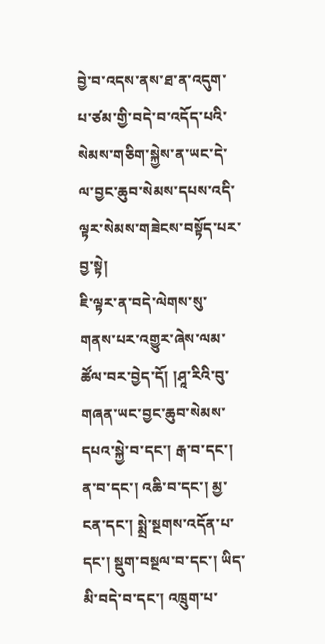བྱེ་བ་འདས་ནས་ཐ་ན་འདུག་པ་ཙམ་གྱི་བདེ་བ་འདོད་པའི་སེམས་གཅིག་སྐྱེས་ན་ཡང་དེ་ལ་བྱང་ཆུབ་སེམས་དཔས་འདི་ལྟར་སེམས་གཟེངས་བསྟོད་པར་བྱ་སྟེ།
ཇི་ལྟར་ན་བདེ་ལེགས་སུ་གནས་པར་འགྱུར་ཞེས་ལམ་ཚོལ་བར་བྱེད་དོ། །ཤཱ་རིའི་བུ་གཞན་ཡང་བྱང་ཆུབ་སེམས་དཔའ་སྐྱེ་བ་དང་། རྒ་བ་དང་། ན་བ་དང་། འཆི་བ་དང་། མྱ་ངན་དང་། སྨྲེ་སྔགས་འདོན་པ་དང་། སྡུག་བསྔལ་བ་དང་། ཡིད་མི་བདེ་བ་དང་། འཁྲུག་པ་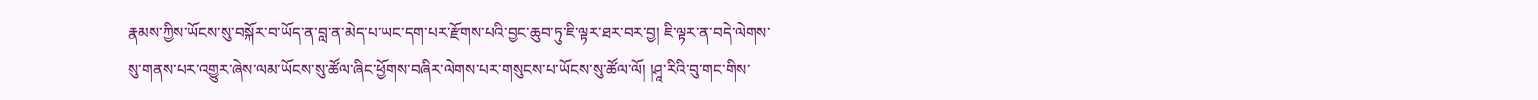རྣམས་ཀྱིས་ཡོངས་སུ་བསྐོར་བ་ཡོད་ན་བླ་ན་མེད་པ་ཡང་དག་པར་རྫོགས་པའི་བྱང་ཆུབ་ཏུ་ཇི་ལྟར་ཐར་བར་བྱ། ཇི་ལྟར་ན་བདེ་ལེགས་སུ་གནས་པར་འགྱུར་ཞེས་ལམ་ཡོངས་སུ་ཚོལ་ཞིང་ཕྱོགས་བཞིར་ལེགས་པར་གསུངས་པ་ཡོངས་སུ་ཚོལ་ལོ། །ཤཱ་རིའི་བུ་གང་གིས་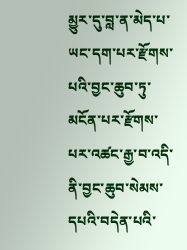མྱུར་དུ་བླ་ན་མེད་པ་ཡང་དག་པར་རྫོགས་པའི་བྱང་ཆུབ་ཏུ་མངོན་པར་རྫོགས་པར་འཚང་རྒྱ་བ་འདི་ནི་བྱང་ཆུབ་སེམས་དཔའི་བདེན་པའི་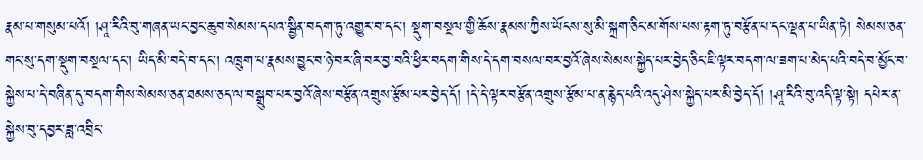རྣམ་པ་གསུམ་པའོ། །ཤཱ་རིའི་བུ་གཞན་ཡང་བྱང་ཆུབ་སེམས་དཔའ་སྦྱིན་བདག་ཏུ་འགྱུར་བ་དང་། སྡུག་བསྔལ་གྱི་ཆོས་རྣམས་ཀྱིས་ཡོངས་སུ་མི་སྐྲག་ཅིང་མ་གོས་པས་རྟག་ཏུ་བརྩོན་པ་དང་ལྡན་པ་ཡིན་ཏེ། སེམས་ཅན་གང་སུ་དག་སྡུག་བསྔལ་དང་། ཡིད་མི་བདེ་བ་དང་། འཁྲུག་པ་རྣམས་བྱུང་བ་ཉེ་བར་ཞི་བར་བྱ་བའི་ཕྱིར་བདག་གིས་དེ་དག་བསལ་བར་བྱའོ་ཞེས་སེམས་སྐྱེད་པར་བྱེད་ཅིང་ཇི་ལྟར་བདག་ལ་ཟག་པ་མེད་པའི་བདེ་བ་མྱོང་བ་སྐྱེས་པ་དེ་བཞིན་དུ་བདག་གིས་སེམས་ཅན་ཐམས་ཅད་ལ་བསྒྲུབ་པར་བྱའོ་ཞེས་བརྩོན་འགྲུས་རྩོམ་པར་བྱེད་དོ། །དེ་དེ་ལྟར་བརྩོན་འགྲུས་རྩོམ་པ་ན་རྙེད་པའི་འདུ་ཤེས་སྐྱེད་པར་མི་བྱེད་དོ། །ཤཱ་རིའི་བུ་འདི་ལྟ་སྟེ། དཔེར་ན་སྐྱེས་བུ་དབྱར་ཟླ་འབྲིང་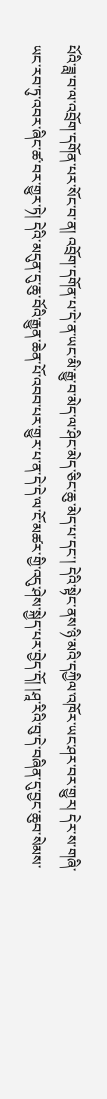པོའི་ཟླ་བ་ལ་འབྲོག་དགོན་པར་སོང་བ་ན། འབྲོག་དགོན་པ་དེ་ན་ཡང་མི་རྒྱུ་བ་མེད་ལ་ཤིང་མེད་ཅིང་ཆུ་མེད་པ་དང་། དེའི་སྟེང་ནས་ཉི་མའི་དཀྱིལ་འཁོར་ཡང་ཤར་བར་གྱུར། དེར་ས་གཞི་ཡང་རབ་ཏུ་འབར་ཞིང་ཚ་བར་གྱུར་ཏེ། དེའི་མདུན་དུ་ཆུ་བོའི་རྒྱུན་ཆེན་པོ་འབབ་པར་གྱུར་པ་ན་དེ་དེ་ལ་ངོ་མཚར་གྱི་འདུ་ཤེས་སྐྱེད་པར་བྱེད་དོ། །ཤཱ་རིའི་བུ་དེ་བཞིན་དུ་བྱང་ཆུབ་སེམས་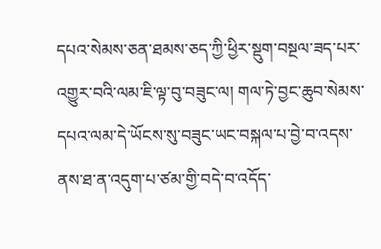དཔའ་སེམས་ཅན་ཐམས་ཅད་ཀྱི་ཕྱིར་སྡུག་བསྔལ་ཟད་པར་འགྱུར་བའི་ལམ་ཇི་ལྟ་བུ་བཟུང་ལ། གལ་ཏེ་བྱང་ཆུབ་སེམས་དཔའ་ལམ་དེ་ཡོངས་སུ་བཟུང་ཡང་བསྐལ་པ་བྱེ་བ་འདས་ནས་ཐ་ན་འདུག་པ་ཙམ་གྱི་བདེ་བ་འདོད་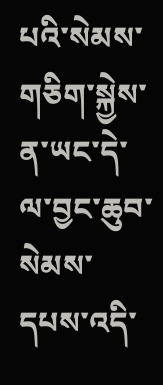པའི་སེམས་གཅིག་སྐྱེས་ན་ཡང་དེ་ལ་བྱང་ཆུབ་སེམས་དཔས་འདི་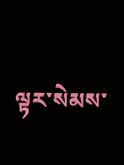ལྟར་སེམས་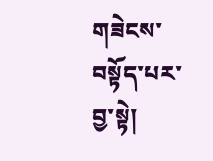གཟེངས་བསྟོད་པར་བྱ་སྟེ།